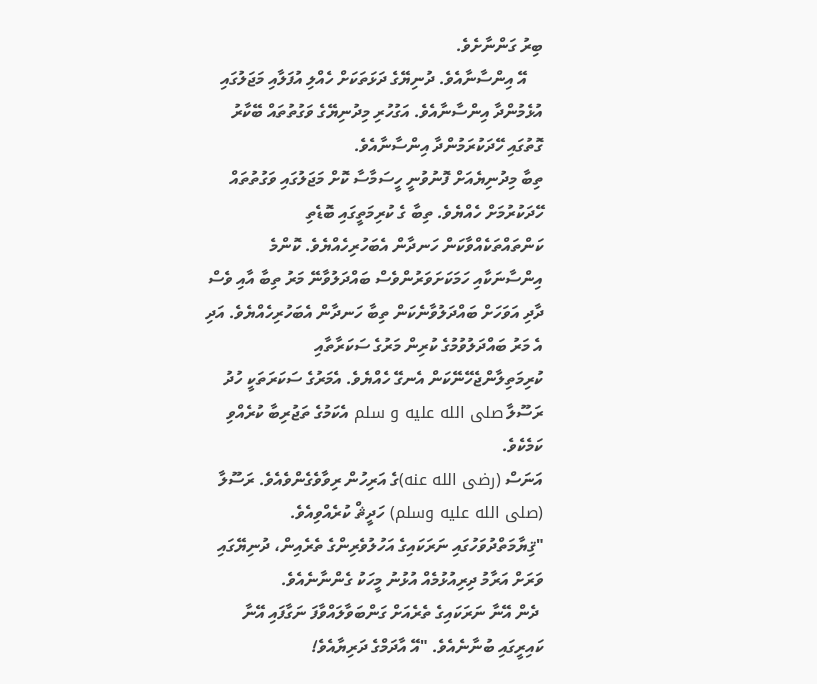ބިރު ގަންނާށެވެ.
    އޭ އިންސާނާއެވެ. ދުނިޔޭގެ ދަޅަތަކަށް ހެއްލި އުފަލާއި މަޖަލުގައި އުޅެމުންދާ އިންސާނާއެވެ. އަގުހުރި މިދުނިޔޭގެ ވަގުތުތައް ބޭކާރު ގޮތުގައި ހޭދަކުރަމުންދާ އިންސާނާއެވެ.
ތިބާ މިދުނިޔެއަށް ފޮނުވުނީ ހީސަމާސާ ކޮށް މަޖަލުގައި ވަގުތުތައް ހޭދަކުރުމަށް ހެއްޔެވެ. ތިބާ ގެ ކުރިމަތީގައި ބޮޑެތި ކަންތައްތަކެއްވާކަން ހަނދާން އެބަހުރިހެއްޔެވެ. ކޮންމެ އިންސާނަކާއި ހަމަކަށަވަރުންވެސް ބައްދަލުވާނޭ މަރު ތިބާ އާއި ވެސް ދާދި އަވަހަށް ބައްދަލުވާނެކަން ތިބާ ހަނދާން އެބަހުރިހެއްޔެވެ. އަދި އެ މަރު ބައްދަލުވުމުގެ ކުރިން މަރުގެ ސަކަރާތާއި ކުރިމަތިލާންޖެހޭނޭކަން އެނގޭ ހެއްޔެވެ. އެމަރުގެ ސަކަރަތަކީ ހުދު ރަސޫލާ صلى الله عليه و سلم އެކަމުގެ ތަޖުރިބާ ކުރެއްވި ކަމެކެވެ.
އަނަސް (رضى الله عنه)ގެ އަރިހުން ރިވާވެގެންވެއެވެ. ރަސޫލާ (صلى الله عليه وسلم) ހަދީޘް ކުރެއްވިއެވެ. "ޤިޔާމަތްދުވަހުގައި ނަރަކައިގެ އަހުލުވެރިންގެ ތެރެއިން، ދުނިޔޭގައި ވަރަށް އަރާމު ދިރިއުޅުމެއް އުޅުނު މީހަކު ގެންނާނެއެވެ.
 ދެން އޭނާ ނަރަކައިގެ ތެރެއަށް ގަންބަވާލައްވާފަ ނަގާފައި އޭނާ ކައިރީގައި ބުނާނެއެވެ. "އޭ އާދަމްގެ ދަރިޔާއެވެ!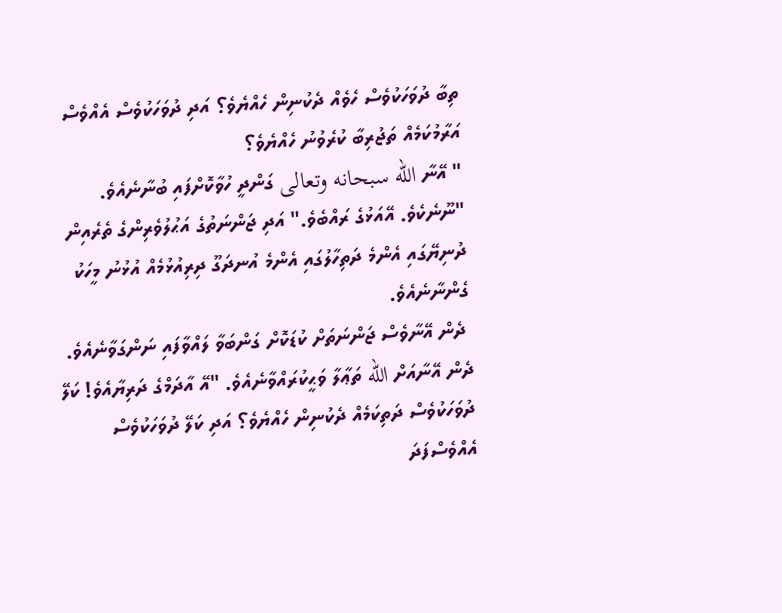ތިބާ ދުވަހަކުވެސް ހެވެއް ދެކުނިން ހެއްޔެވެ؟ އަދި ދުވަހަކުވެސް އެއްވެސް އަރާމުކަމެއް ތަޖުރިބާ ކުރެވުނު ހެއްޔެވެ؟
" އޭނާ الله سبحانه وتعالى ގަންދީ ހުވާކޮށްފައި ބުނާނެއެވެ. "ނޫނެކެވެ. އޭއަޅުގެ ރައްބެވެ." އަދި ޖަންނަތުގެ އަޙުލުވެރިންގެ ތެރެއިން ދުނިޔޭގައި އެންމެ ދަތިހާލުގައި އެންމެ އުނދަގޫ ދިރިއުޅުމެއް އުޅުނު މީހަކު ގެންނާނެއެވެ.
 ދެން އޭނާވެސް ޖަންނަތަށް ކުޑަކޮށް ގަންބަވާ ލައްވާފައި ނަންގަވާނެއެވެ. ދެން އޭނާއަށް الله ތަޢާލާ ވަޙީކުރައްވާނެއެވެ. "އޭ އާދަމްގެ ދަރިޔާއެވެ! ކަލޭ ދުވަހަކުވެސް ދަތިކަމެއް ދެކުނިން ހެއްޔެވެ؟ އަދި ކަލޭ ދުވަހަކުވެސް އެއްވެސްފަދަ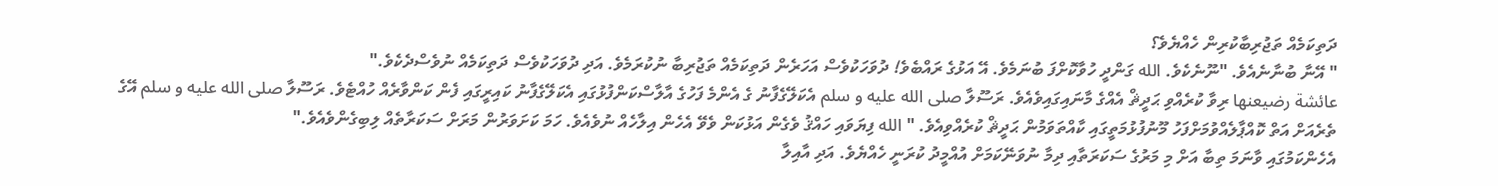ދަތިކަމެއް ތަޖުރިބާކުރިން ހެއްޔެވެ؟
" އޭނާ ބުނާނެއެވެ. "ނޫނެކެވެ. الله ގަންދީ ހުވާކޮށްފަ ބުނަމެވެ. އޭ އަޅުގެ ރައްބެވެ! ދުވަހަކުވެސް އަހަރެން ދަތިކަމެއް ތަޖުރިބާ ނުކުރަމެވެ. އަދި ދުވަހަކުވެސް ދަތިކަމެއް ނުވެސްދެކެވެ."
عائشة رضيعنها ރިވާ ކުރެއްވި ޙަދީޘް އެއްގެ މާނައިގައިވެއެވެ. ރަސޫލާ صلى الله عليه و سلم އެކަލޭގެފާނު ގެ އެންމެ ފަހުގެ އާލާސްކަންފުޅުގައި އެކަލޭގެފާނު ކައިރީގައި ފެން ކަންވާރެއް ހުއްޓެވެ. ރަސޫލާ صلى الله عليه و سلم އޭގެ ތެރެއަށް އަތް ކޮއްޕާލެއްވުމަށްފަހު މޫނުފުޅުމަތީގައި ކާއްތަވަމުން ޙަދީޘް ކުރެއްވިއެވެ. " الله ފިޔަވައި ހައްޤު ވެގެން އަޅުކަން ވެވޭ އެހެން އިލާހެއް ނުވެއެވެ. ހަމަ ކަށަވަރުން މަރަށް ސަކަރާތެއް ލިބިގެންވެއެވެ."
އެހެންކަމުގައި ވާނަމަ ތިބާ އަށް މި މަރުގެ ސަކަރަތާއި ދިމާ ނުވަނޭކަމަށް އުއްމީދު ކުރަނީ ހެއްޔެވެ. އަދި އާއިލާ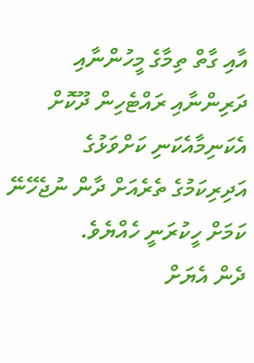އާއި ގާތް ތިމާގެ މީހުންނާއި ދަރިންނާއި ރައްޓެހިން ދޫކޮށް އެކަނިމާއެކަނި ކަށްވަޅުގެ އަދިރިކަމުގެ ތެރެއަށް ދާން ނުޖެހޭނޭ ކަމަށް ހީކުރަނީ ހެއްޔެވެ.
ދެން އެޔަށް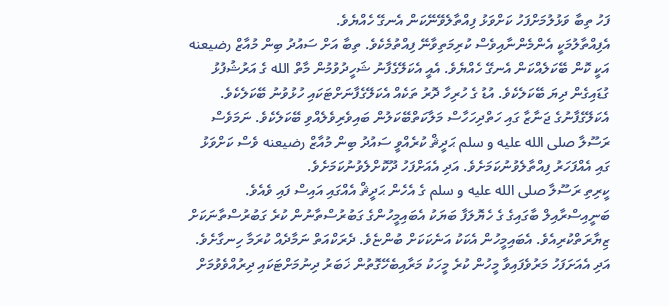ފަހު ތިބާ ވަޅުލުމަށްފަހު ކަށްވަޅު ފިއްތާލެވޭނޭކަން އެނގޭ ހެއްޔެވެ.
އެފިއްތާލުމަކީ އެންމެންނާއިވެސް ކުރިމަތިވާނޭ ފިއްތުމެކެވެ. ތިބާ އަށް ސައުދު ބިން މުއާޒް رضيعنه އަކީ ކޮން ބޭކަލެއްކަން އެނގޭ ހެއްޔެވެ. އެއީ އެކަލޭގެފާނު ޝަހީދުވުމުން މާތް الله ގެ އަރުޝުފުޅު ގުޑައިގެން ދިޔަ ބޭކަލެކެވެ. އުޑު ގެ ހުރިހާ ދޮރު ތަކެއް އެކަލޭގެފާނަށްޓަކައި ހުޅުވުނު ބޭކަލެކެވެ. އެކަލޭގެފާނުގެ ޖަނާޒާ ގައި ހަތްދިހަހާސް މަލާކަތްބޭކަލުން ބައިވެރިވެލެއްވި ބޭކަލެކެވެ. ނަމަވެސް ރަސޫލާ صلى الله عليه و سلم ޙަދީޘް ކުރެއްވީ ސައުދު ބިން މުއާޒް رضيعنه ވެސް ކަށްވަޅު ގައި އެއްފަހަރު ފިއްތާލެވުނުކަމަށެވެ. އަދި އެއަށްފަހު ދޫކޮށްލެވުނުކަމަށެވެ.
ކީރިތި ރަސޫލާ صلى الله عليه و سلم ގެ އެހެން ޙަދީޘް އެއްގައި އައިސް ފައި ވެއެވެ. ބަނީއިސްރާއިލް ބާގައިގެ ގެ ހެޔޮލަފާ ބަޔަކު އެބައިމީހުންގެ ގަބުރުސްތާނުން ކުރެ ގަބުރުސްތާނަކަށް ޒިޔާރަތްކުރިއެވެ. އެބައިމީހުން އެކަކު އަނެކަކަށް ބުންޏެވެ. ދެރަކްއަތް ނަމާދެއް ކުރަމާ ހިނގާށެވެ. އަދި އެއަށަފަހު މަރުވެފައިވާ މީހުން ކުރެ މީހަކު މަރާއިބެހޭގޮތުން ޚަބަރު ދިނުމަށްޓަކައި ދިރުއްވެވުމަށް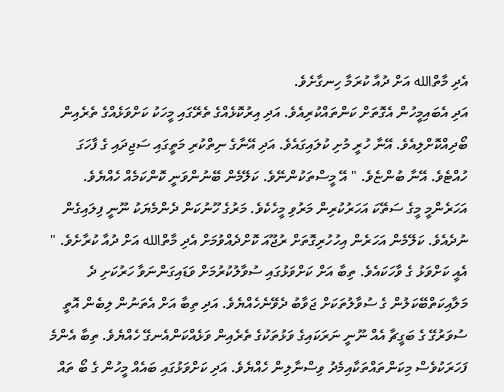އެދި މާތްالله އަށް ދުއާ ކުރަމާ ހިނގާށެވެ.
އަދި އެބައިމީހުން އެގޮތަށް ކަންތައްކުރިއެވެ. އަދި އިރުކޮޅެއްގެ ތެރޭގައި މީހަކު ކަށްވަޅެއްގެ ތެރެއިން ބޯދިއްކޮށްލިއެވެ. އޭނާ ހުރީ މުށި ކުލައިގައެވެ. އަދި އޭނާގެ ނިތްކުރި މަތީގައި ސަޖިދައި ގެ ފާހަގަ ހުއްޓެވެ. އޭނާ ބުންޏެވެ. " އޭ މީސްތަކުންނޭވެ. ކަލޭމެން ބޭނުންވަނީ ކޮންކަމެއް ހެއްޔެވެ. އަހަރެންމީ މީގެ ސަތޭކަ އަހަރުކުރިން މަރުވި މީހެކެވެ. މަރުގެ ހޫނުކަން ދެންމެޔަކު ނޫނީ ފިލައިގެން ނުދެއެވެ. ކަލޭމެން އަހަރެން އިހުހުރިގޮތަށް ރުޖޫއަ ކޮށްދެއްވުމަށް އެދި މާތްالله އަށް ދުއާ ކުރާށެވެ. "
އެއީ ކަށްވަޅު ގެ ވާހަކައެވެ. ތިބާ އަށް ކަށްވަޅުގައި ސުވާލުކުރުމަށް ވަޑައިގަންނަވާ ހަރުކަށި ދެ މަލާއިކަތްބޭކަލުން ގެ ސުވާލުތަކަށް ޖަވާބު ދެވޭނެހެއްޔެވެ. އަދި ތިބާ އަށް އެތަނުން ލިބެން އޮތީ ސުވަރުގޭ ގެ ބަގީޗާ އެއް ނޫނީ ނަރަކައިގެ ވަޅުތަކުގެ ތެރެއިން ވަޅެއްކަންއެނގޭ ހެއްޔެވެ. ތިބާ އެންމެ ފަހަރަކުވެސް މިކަންތައްތަކާއިމެދު ވިސްނާލިން ހެއްޔެވެ. އަދި ކަށްވަޅުގައި ބައެއް މީހުން ގެ ބޯ ތައް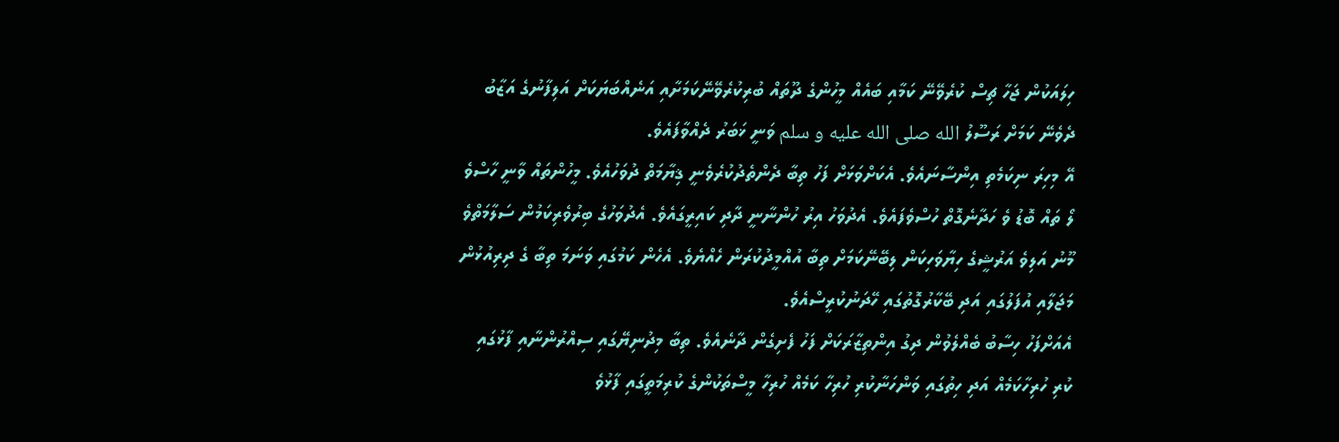ހިލައަކުން ޖަހާ ޗިސް ކުރެވޭނޭ ކަމާއި ބައެއް މީހުންގެ ދޫތައް ބުރިކުރެވޭނޭކަމަށާއި އަނެއްބަޔަކަށް އަލިފާނުގެ އަޒާބު ދެވެނޭ ކަމަށް ރަސޫލު الله صلى الله عليه و سلم ވަނީ ޚަބަރު ދެއްވާފައެވެ.
އޭ މިހިރަ ނިކަމެތި އިންސާނައެވެ. އެކަށްވަޅަށް ފަހު ތިބާ ދެންތެދުކުރެވެނީ ޤިޔާމަތް ދުވަހުއެވެ. މީހުންތައް ވާނީ ހާސްވެ ލޯ ތައް ބޮޑު ވެ ހަދާނެގޮތް ހުސްވެފައެވެ. އެދުވަހު އިރު ހުންނާނީ ދާދި ކައިރީގައެވެ. އެދުވަހުގެ ބިރުވެރިކަމުން ސަލާމަތްވެ މޫނު އަލިވެ އަރުޝީގެ ހިޔާވަހިކަން ލިބޭނޭކަމަށް ތިބާ އުއްމީދުކުރަން ހެއްޔެވެ. އެހެން ކަމުގައި ވަނަމަ ތިބާ ގެ ދިރިއުޅުން މަޖަލާއި އުފަލުގައި އަދި ބޭކާރުގޮތުގައި ހޭދަނުކުރީސްއެވެ.
އެއަށްފަހު ހިސާބު ބެއްލެވުން ދިގު އިންތިޒާރަކަށް ފަހު ފެށިގެން ދާނެއެވެ. ތިބާ މިދުނިޔޭގައި ސިއްރުންނާއި ފާޅުގައި ކުރި ހުރިހާކަމެއް އަދި ހިތުގައި ވަންހަނާކުރި ހުރިހާ ކަމެއް ހުރިހާ މީސްތަކުންގެ ކުރިމަތީގައި ފާޅުވެ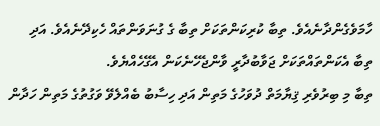ހާމަވެގެންދާނެއެވެ. ތިބާ ކުރިކަންތަކަށް ތިބާ ގެ ގުނަވަންތައް ހެކިދޭނެއެވެ. އަދި ތިބާ އެކަންތައްތަކަށް ޖަވާބުދާރީ ވާންޖެހޭނެކަން އެގޭހެއްޔެވެ.
ތިބާ މި ބިރުވެރި ޤިޔާމަތް ދުވަހުގެ މަތިން އަދި ހިސާބު ބެއްލެވޭ ވަގުތުގެ މަތިން ހަދާން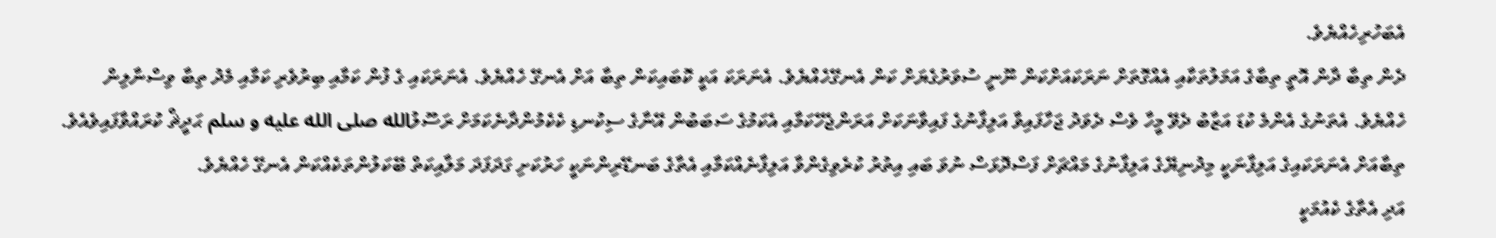އެބަހުރިހެއްޔެވެ.
ދެން ތިބާ ދާން އޮތީ ތިބާގެ އަމަލުތަކާއި އެއްގޮތަށް ނަރަކައަށްކަން ނޫނީ ސުވަރުގެޔަށް ކަން އެނގޭހެއްޔެވެ. އެނަރަކަ އަކީ ކޮބައިކަން ތިބާ އަށް އެނގޭ ހެއްޔެވެ. އެނަރަކައި ގެ ފުން ކަމާއި ބިރުވެރި ކަމާއި މެދު ތިބާ ވިސްނާލިން ހެއްޔެވެ. އެތަނުގެ އެންމެ ކުޑަ އަޒާބު ދެވޭ މީހާ ވެސް ދެވަދު ޖަހާފައިވާ އަލިފާނުގެ ފައިވާނަކަށް އަރަންޖެހޭކަމާއި އެކަމުގެ ސަބަބުން އޭނާގެ ސިކުނޑި ކެކެމުންދާނެކަމަށް ރަސޫލުالله صلى الله عليه و سلم ޙަދީޘް ކުރައްވާފައިވެއެވެ. ތިބާއަށް އެނަރަކައިގެ އަލިފާނަކީ މިދުނިޔޭގެ އަލިފާނުގެ މައްޗަށް ފަސްދޮޅަސް ނުވަ ބައި އިތުރު ކުރެވިގެންވާ އަލިފާނެއްކަމާއި އެތާގެ ބަނޑޭރިންނަކީ ހަރުކަށި ގަދަފަދަ މަލާއިކަތް ބޭކަލުންތަކެއްކަން އެނގޭ ހެއްޔެވެ.
އަދި އެތާގެ ކެއުމަކީ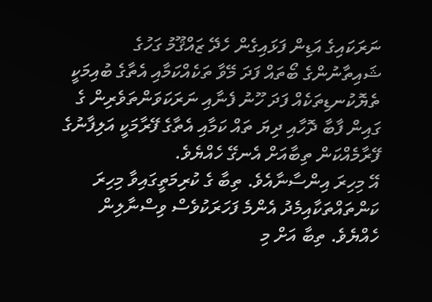ނަރަކައިގެ އަޑިން ފަޅައިގެން ހެދޭ ޒައްޤޫމު ގަހުގެ ޝައިތާނުންގެ ބޯތައް ފަދަ މޭވާ ތަކެއްކަމާއި އެތާގެ ބުއިމަކީ ތެޔޮކުނޑިތަކެއް ފަދަ ހޫނު ފެނާއި ނަރަކަވަންތަވެރިން ގެ ގައިން ފާބާ ދޮހާއި ދިޔަ ތައް ކަމާއި އެތާގެ ފޭރާމަކީ އަލިފާނުގެ ފޭރާމެއްކަން ތިބާއަށް އެނގޭ ހެއްޔެވެ.
އޭ މިހިރަ އިންސާނާއެވެ. ތިބާ ގެ ކުރިމަތީގައިވާ މިހިރަ ކަންތައްތަކާއިމެދު އެންމެ ފަހަރަކުވެސް ވިސްނާލިން ހެއްޔެވެ. ތިބާ އަށް މި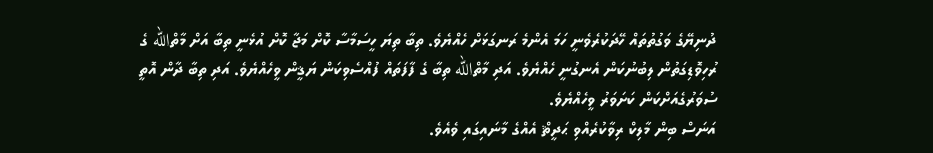ދުނިޔޭގެ ވަގުތުތައް ހޭދަކުރެވެނީ ހަމަ އެންމެ ރަނގަޅަށް ހެއްޔެވެ. ތިބާ ތިޔަ ހީސަމާސާ ކޮށް މަޖާ ކޮށް އުޅެނީ ތިބާ އަށް މާތްالله ގެ ރުހިވޮޑިގަތުން ލިބުނުކަން އެނގުނީ ހެއްޔެވެ. އަދި މާތްالله ތިބާ ގެ ފާފަތައް ފުއްސެވިކަން ޔަޤީން ވީހެއްޔެވެ. އަދި ތިބާ ދާން އޮތީ ސުވަރުގެއަށްކަން ކަށަވަރު ވީހެއްޔެވެ.
އަނަސް ބިން މާލިކް ރިވާކުރެއްވި ޙަދީޘް އެއްގެ މާނައިގައި ވެއެވެ.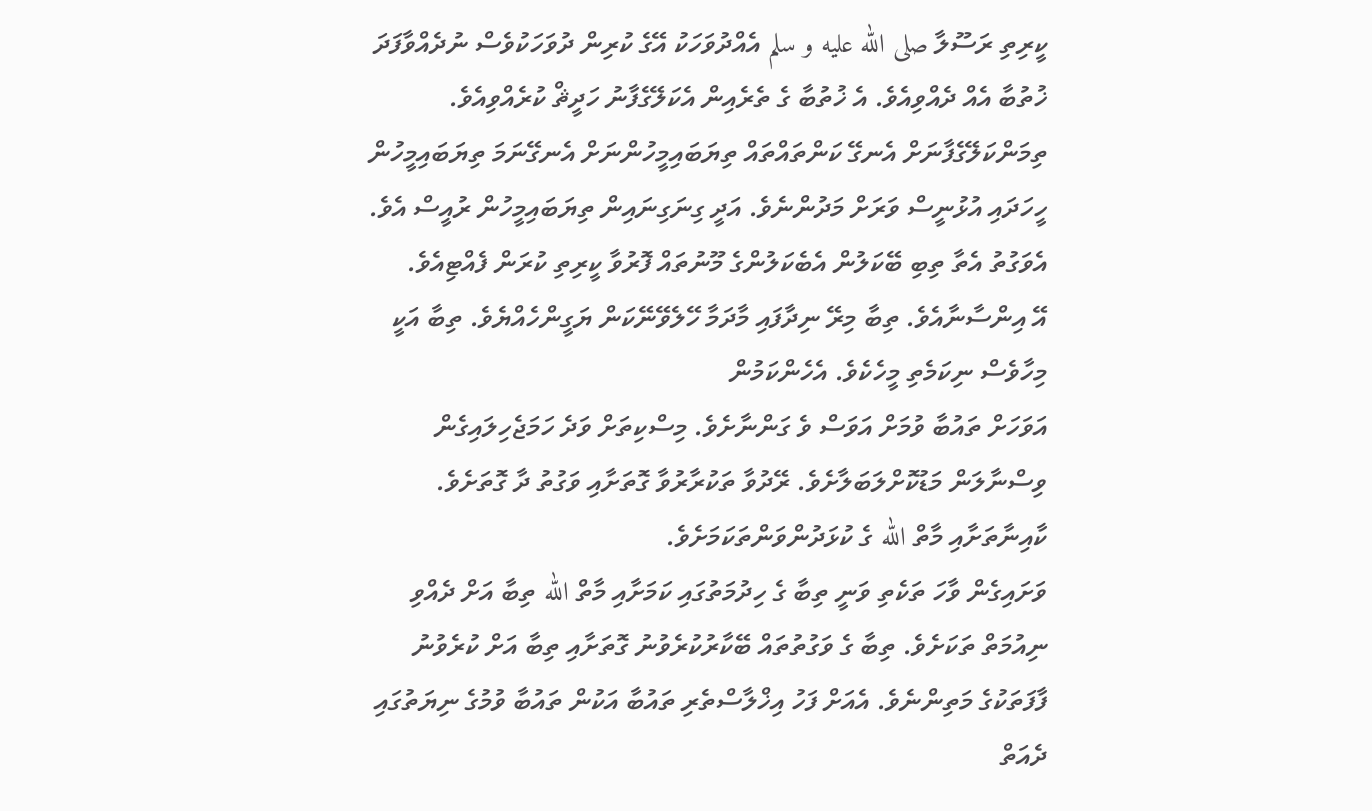ކީރިތި ރަސޫލާ صلى الله عليه و سلم އެއްދުވަހަކު އޭގެ ކުރިން ދުވަހަކުވެސް ނުދެއްވާފަދަ ޚުތުބާ އެއް ދެއްވިއެވެ. އެ ޚުތުބާ ގެ ތެރެއިން އެކަލޭގެފާނު ހަދީޘް ކުރެއްވިއެވެ. ތިމަންކަލޭގެފާނަށް އެނގޭ ކަންތައްތައް ތިޔަބައިމީހުންނަށް އެނގޭނަމަ ތިޔަބައިމީހުން ހީހަދައި އުޅުނީސް ވަރަށް މަދުންނެވެ. އަދީ ގިނަގިނައިން ތިޔަބައިމީހުން ރުއީސް އެވެ. އެވަގުތު އެތާ ތިބި ބޭކަލުން އެބެކަލުންގެ މޫނުތައް ފޮރުވާ ކީރިތި ކުރަން ފެއްޓިއެވެ.
އޭ އިންސާނާއެވެ. ތިބާ މިރޭ ނިދާފައި މާދަމާ ހޭލެވޭނޭކަން ޔަގީންހެއްޔެވެ. ތިބާ އަކީ މިހާވެސް ނިކަމެތި މީހެކެވެ. އެހެންކަމުން
އަވަހަށް ތައުބާ ވުމަށް އަވަސް ވެ ގަންނާށެވެ. މިސްކިތަށް ވަދެ ހަމަޖެހިލައިގެން ވިސްނާލަން މަޑުކޮށްލަބަލާށެވެ. ރޭދުވާ ތަކުރާރުވާ ގޮތަށާއި ވަގުތު ދާ ގޮތަށެވެ. ކާއިނާތަށާއި މާތް الله ގެ ކުޅަދުންވަންތަކަމަށެވެ.
ވަށައިގެން ވާހަ ތަކެތި ވަނީ ތިބާ ގެ ހިދުމަތުގައި ކަމަށާއި މާތް الله ތިބާ އަށް ދެއްވި ނިއުމަތް ތަކަށެވެ. ތިބާ ގެ ވަގުތުތައް ބޭކާރުކުރެވުނު ގޮތަށާއި ތިބާ އަށް ކުރެވުނު ފާފަތަކުގެ މަތިންނެވެ. އެއަށް ފަހު އިޚްލާސްތެރި ތައުބާ އަކުން ތައުބާ ވުމުގެ ނިޔަތުގައި ދެއަތް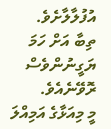އުފުލާލާށެވެ. ތިބާ އަށް ހަމަ ޔަގީނުންވެސް ރޮވޭނެއެވެ.
މީ މިއަޅާގެ އަމިއްލަ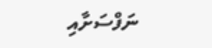ނަފްސަށާއި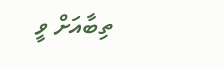ތިބާއަށް ވީ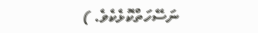ނަސޭހަތްކޮޅެކެވެ. )